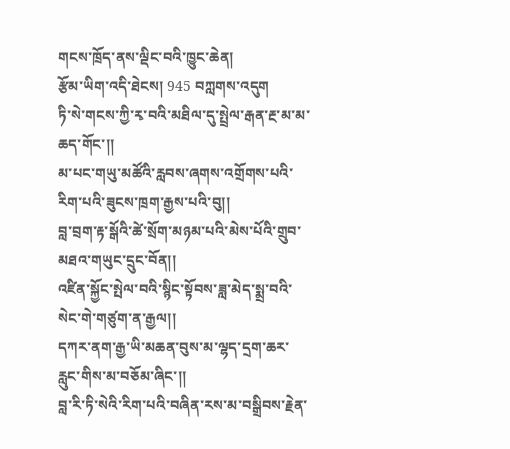གངས་ཁྲོད་ནས་ལྡིང་བའི་ཁྱུང་ཆེན།
རྩོམ་ཡིག་འདི་ཐེངས། 945 བཀླགས་འདུག
ཏི་སེ་གངས་ཀྱི་རྭ་བའི་མཐིལ་དུ་སྤྲེལ་རྒན་རྔ་མ་མ་ཆད་གོང་།།
མ་པང་གཡུ་མཚོའི་རླབས་ཞགས་འགྲོགས་པའི་རིག་པའི་ཟུངས་ཁྲག་རྒྱས་པའི་བུ།།
བླ་བྲག་རྟ་སྒོའི་ཚེ་སྲོག་མཉམ་པའི་མེས་པོའི་གྲུབ་མཐའ་གཡུང་དྲུང་བོན།།
འཛིན་སྐྱོང་སྤེལ་བའི་སྙིང་སྟོབས་ཟླ་མེད་སྨྲ་བའི་སེང་གེ་གཙུག་ན་རྒྱལ།།
དཀར་ནག་རྒྱ་ཡི་མཆན་བུས་མ་ལྷད་དྲག་ཆར་རླུང་གིས་མ་བཅོམ་ཞིང་།།
བླ་རི་ཏི་སེའི་རིག་པའི་བཞིན་རས་མ་བསྒྲིབས་རྗེན་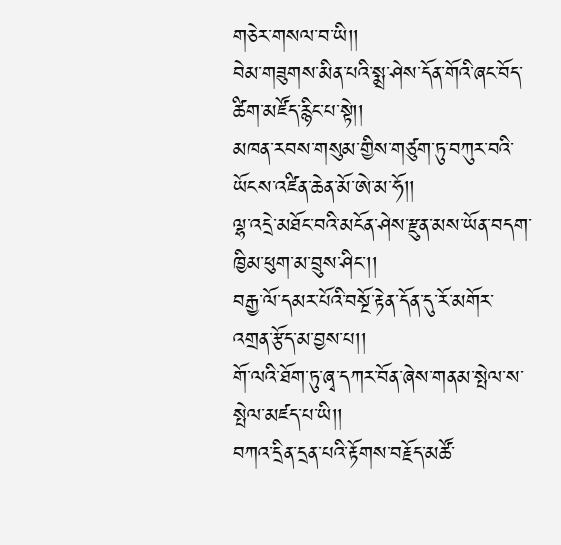གཅེར་གསལ་བ་ཡི།།
བེམ་གཟུགས་མིན་པའི་སྨྲ་ཤེས་དོན་གོའི་ཞང་བོད་ཚིག་མཛོད་རྙིང་པ་སྟེ།།
མཁན་རབས་གསུམ་གྱིས་གཙུག་ཏུ་བཀུར་བའི་ཡོངས་འཛིན་ཆེན་མོ་ཨེ་མ་ཧོ།།
ལྷ་འདྲེ་མཐོང་བའི་མངོན་ཤེས་རྫུན་མས་ཡོན་བདག་ཁྱིམ་ཕུག་མ་བྲུས་ཤིང་།།
བརྒྱ་ལོ་དམར་པོའི་བསྔོ་རྟེན་དོན་དུ་རོ་མགོར་འགྲན་རྩོད་མ་བྱས་པ།།
གོ་ལའི་ཐོག་ཏུ་ཞྭ་དཀར་བོན་ཞེས་གནམ་སྤེལ་ས་སྤེལ་མཛད་པ་ཡི།།
བཀའ་དྲིན་དྲན་པའི་རྟོགས་བརྗོད་མཚོ་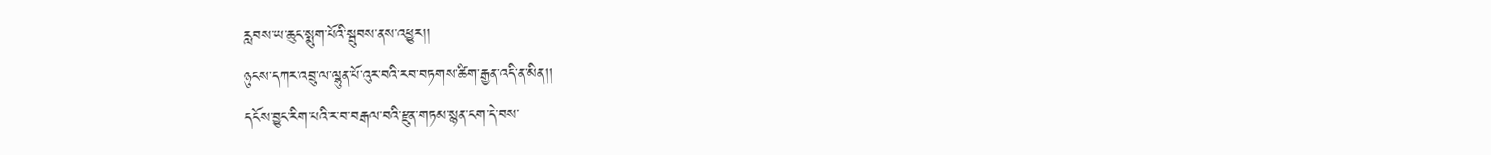རླབས་ཡ་ཆུང་སྨུག་པོའི་སྦུབས་ནས་འཕྱུར།།
ཉུངས་དཀར་འབྲུ་ལ་ལྷུན་པོ་འུར་བའི་རབ་བཏགས་ཚིག་རྒྱན་འདི་ན་མིན།།
དངོས་བྱུང་རིག་པའི་ར་བ་བརྒལ་བའི་རྫུན་གཏམ་སྙན་ངག་དེ་བས་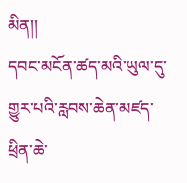མིན།།
དབང་མངོན་ཚད་མའི་ཡུལ་དུ་གྱུར་པའི་རླབས་ཆེན་མཛད་ཕྲིན་ཆེ་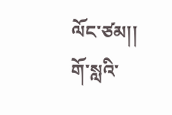ལོང་ཙམ།།
གོ་སླའི་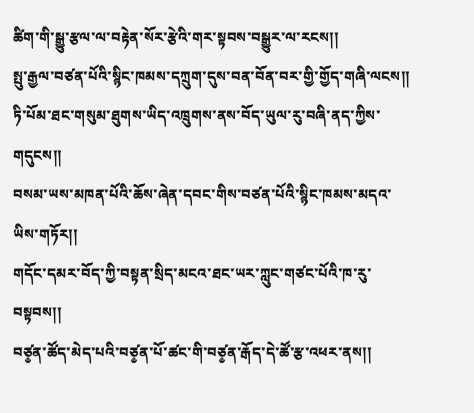ཚིག་གི་སྒྱུ་རྩལ་ལ་བརྟེན་སོར་རྩེའི་གར་སྟབས་བསྒྱུར་ལ་རངས།།
སྤུ་རྒྱལ་བཙན་པོའི་སྙིང་ཁམས་དཀྲུག་དུས་བན་བོན་བར་གྱི་གྱོད་གཞི་ལངས།།
ཏི་པོམ་ཐང་གསུམ་ཐུགས་ཡིད་འཁྲུགས་ནས་བོད་ཡུལ་རུ་བཞི་ནད་ཀྱིས་གདུངས།།
བསམ་ཡས་མཁན་པོའི་ཆོས་ཞེན་དབང་གིས་བཙན་པོའི་སྙིང་ཁམས་མདའ་ཡིས་གཏོར།།
གདོང་དམར་བོད་ཀྱི་བསྟན་སྲིད་མངའ་ཐང་ཡར་ཀླུང་གཙང་པོའི་ཁ་རུ་བསྟབས།།
བཙ༵ན་ཚོད་མེད་པའི་བཙ༵ན་པོ་ཚང་གི་བཙ༵ན་རྒོད་དེ་ཚོ་རྩ་འཕར་ནས།།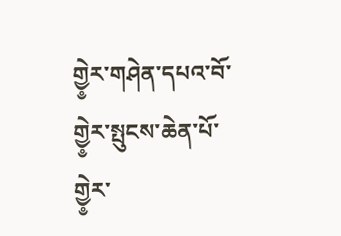གྱེ༵ར་གཤེན་དཔའ་བོ་གྱེ༵ར་སྤུངས་ཆེན་པོ་གྱེ༵ར་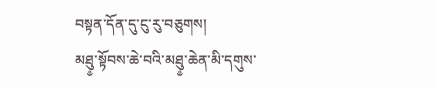བསྟན་དོན་དུ་ངུ་རུ་བཅུགས།
མཐུ༵་སྟོབས་ཆེ་བའི་མཐུ༵་ཆེན་མི་དགུས་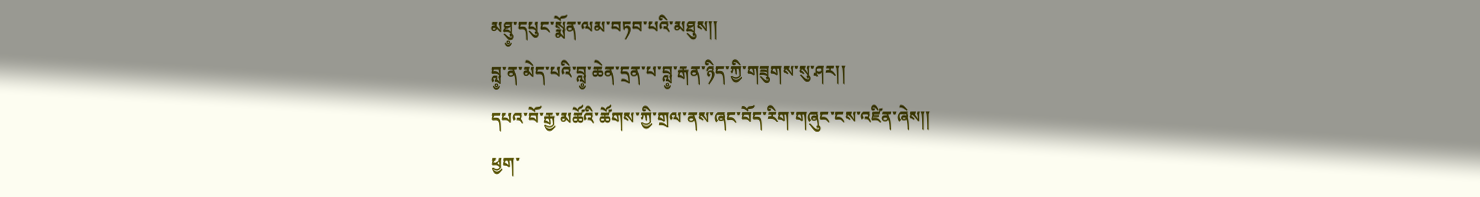མཐུ༵་དཔུང་སྨོན་ལམ་བཏབ་པའི་མཐུས།།
བླ༵་ན་མེད་པའི་བླ༵་ཆེན་དྲན་པ་བླ༵་རྒན་ཉིད་ཀྱི་གཟུགས་སུ་ཤར།།
དཔའ་བོ་རྒྱ་མཚོའི་ཚོགས་ཀྱི་གྲལ་ནས་ཞང་བོད་རིག་གཞུང་ངས་འཛིན་ཞེས།།
ཕྱག་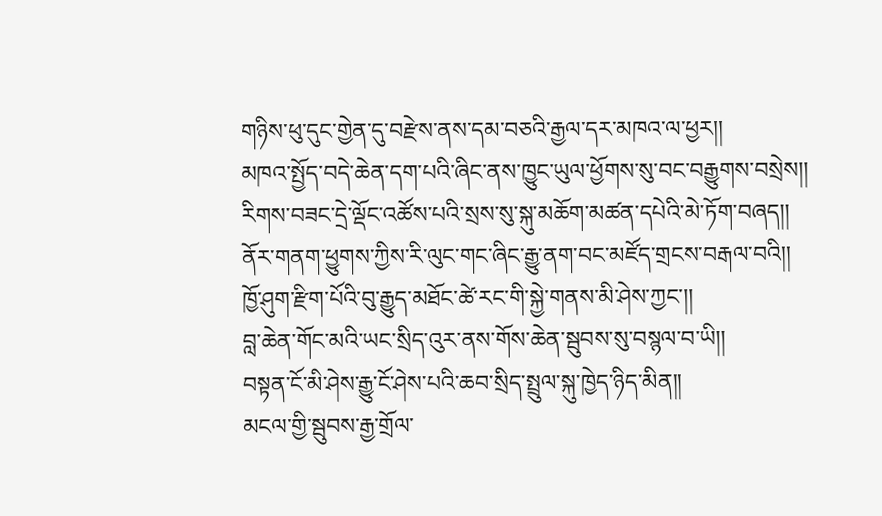གཉིས་ཕུ་དུང་གྱེན་དུ་བརྫེས་ནས་དམ་བཅའི་རྒྱལ་དར་མཁའ་ལ་ཕྱར།།
མཁའ་སྤྱོད་བདེ་ཆེན་དག་པའི་ཞིང་ནས་ཁྱུང་ཡུལ་ཕྱོགས་སུ་བང་བརྒྱུགས་བསྲེས།།
རིགས་བཟང་དྲེ་ལྡོང་འཚོས་པའི་སྲས་སུ་སྐུ་མཆོག་མཚན་དཔེའི་མེ་ཏོག་བཞད།།
ནོར་གནག་ཕྱུགས་ཀྱིས་རི་ལུང་གང་ཞིང་རྒྱུ་ནག་བང་མཛོད་གྲངས་བརྒལ་བའི།།
ཁྱོ་ཤུག་རྫིག་པོའི་བུ་རྒྱུད་མཐོང་ཚེ་རང་གི་སྐྱེ་གནས་མི་ཤེས་ཀྱང་།།
བླ་ཆེན་གོང་མའི་ཡང་སྲིད་འུར་ནས་གོས་ཆེན་སྦུབས་སུ་བསྙལ་བ་ཡི།།
བསྟན་ངོ་མི་ཤེས་རྒྱུ་ངོ་ཤེས་པའི་ཆབ་སྲིད་སྤྲུལ་སྐུ་ཁྱེད་ཉིད་མིན།།
མངལ་གྱི་སྦུབས་རྒྱ་གྲོལ་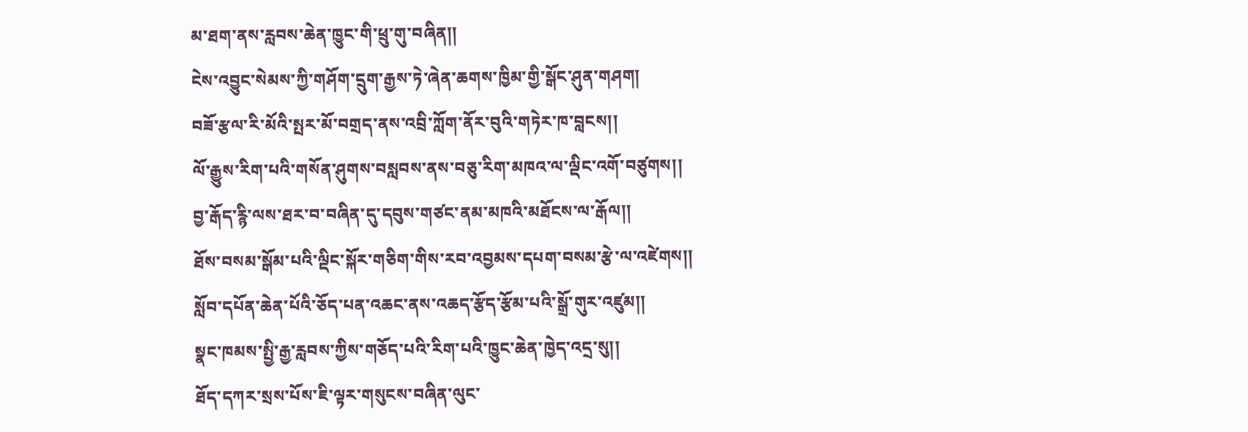མ་ཐག་ནས་རླབས་ཆེན་ཁྱུང་གི་ཕྲུ་གུ་བཞིན།།
ངེས་འབྱུང་སེམས་ཀྱི་གཤོག་དྲུག་རྒྱས་ཏེ་ཞེན་ཆགས་ཁྱིམ་གྱི་སྒོང་ཤུན་གཤག།
བཟོ་རྩལ་རི་མོའི་སྤར་མོ་བགྲད་ནས་འབྲི་ཀློག་ནོར་བུའི་གཏེར་ཁ་བླངས།།
ལོ་རྒྱུས་རིག་པའི་གསོན་ཤུགས་བསླབས་ནས་བཅུ་རིག་མཁའ་ལ་ལྡིང་འགོ་བཙུགས།།
བྱ་རྒོད་རྙི་ལས་ཐར་བ་བཞིན་དུ་དབུས་གཙང་ནམ་མཁའི་མཐོངས་ལ་རྒོལ།།
ཐོས་བསམ་སྒོམ་པའི་ལྡིང་སྐོར་གཅིག་གིས་རབ་འབྱམས་དཔག་བསམ་རྩེ་ལ་འཛེགས།།
སློབ་དཔོན་ཆེན་པོའི་ཅོད་པན་འཆང་ནས་འཆད་རྩོད་རྩོམ་པའི་སྒྲོ་གུར་འཛུམ།།
སྣང་ཁམས་སྤྱི་རྒྱ་རླབས་ཀྱིས་གཅོད་པའི་རིག་པའི་ཁྱུང་ཆེན་ཁྱེད་འདྲ་སུ།།
ཐོད་དཀར་སྲས་པོས་ཇི་ལྟར་གསུངས་བཞིན་ལུང་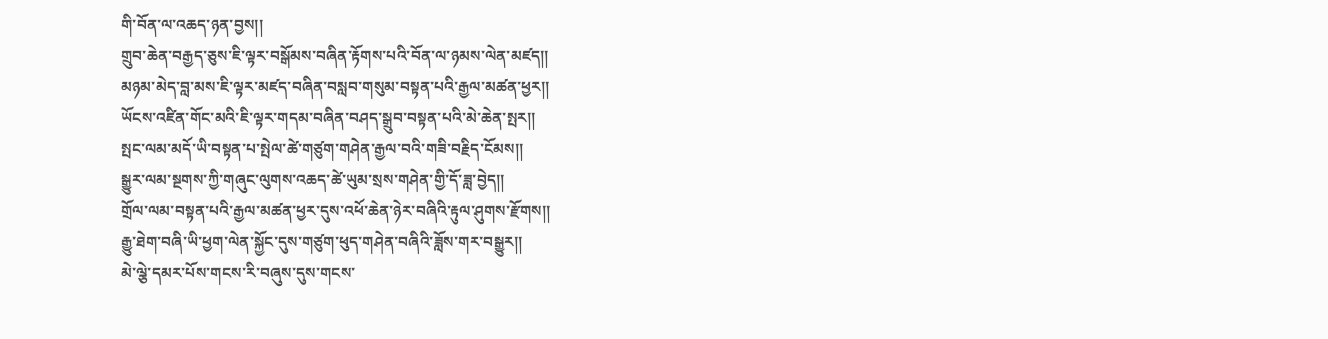གི་བོན་ལ་འཆད་ཉན་བྱས།།
གྲུབ་ཆེན་བརྒྱད་ཅུས་ཇི་ལྟར་བསྒོམས་བཞིན་རྟོགས་པའི་བོན་ལ་ཉམས་ལེན་མཛད།།
མཉམ་མེད་བླ་མས་ཇི་ལྟར་མཛད་བཞིན་བསླབ་གསུམ་བསྟན་པའི་རྒྱལ་མཚན་ཕྱར།།
ཡོངས་འཛིན་གོང་མའི་ཇི་ལྟར་གདམ་བཞིན་བཤད་སྒྲུབ་བསྟན་པའི་མེ་ཆེན་སྤར།།
སྤང་ལམ་མདོ་ཡི་བསྟན་པ་སྤེལ་ཚེ་གཙུག་གཤེན་རྒྱལ་བའི་གཟི་བརྗིད་ངོམས།།
སྒྱུར་ལམ་སྔགས་ཀྱི་གཞུང་ལུགས་འཆད་ཚེ་ཡུམ་སྲས་གཤེན་གྱི་དོ་ཟླ་བྱེད།།
གྲོལ་ལམ་བསྟན་པའི་རྒྱལ་མཚན་ཕྱར་དུས་འཕོ་ཆེན་ཉེར་བཞིའི་རྟུལ་ཤུགས་རྫོགས།།
རྒྱུ་ཐེག་བཞི་ཡི་ཕྱག་ལེན་སྐྱོང་དུས་གཙུག་ཕུད་གཤེན་བཞིའི་ཟློས་གར་བསྒྱུར།།
མེ་ལྕེ་དམར་པོས་གངས་རི་བཞུས་དུས་གངས་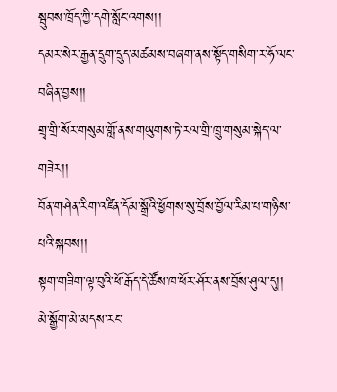སྦུབས་ཁྲོད་ཀྱི་དགེ་སློང་འགས།།
དམར་སེར་རྒྱན་དྲུག་དྲུད་མཚམས་བཞག་ནས་སྟོད་གསིག་ར་ཧོ་ལང་བཞིན་བྱས།།
གྲྭ་གྲི་སོར་གསུམ་གློ་ནས་གཡུགས་ཏེ་རལ་གྲི་ཁྲུ་གསུམ་སྐེད་ལ་གཟེར།།
བོན་གཤེན་རིག་འཛིན་དོམ་སྒྲོའི་ཕྱོགས་སུ་བྲོས་བྱོལ་རིམ་པ་གཉིས་པའི་སྐབས།།
སྟག་གཟིག་ལྟ་བུའི་ཕོ་རྒོད་དེ་ཚོས་ཁ་ཕོར་ཤོར་ནས་བྲོས་ཤུལ་དུ།།
མེ་སྒྱོག་མེ་མདས་རང་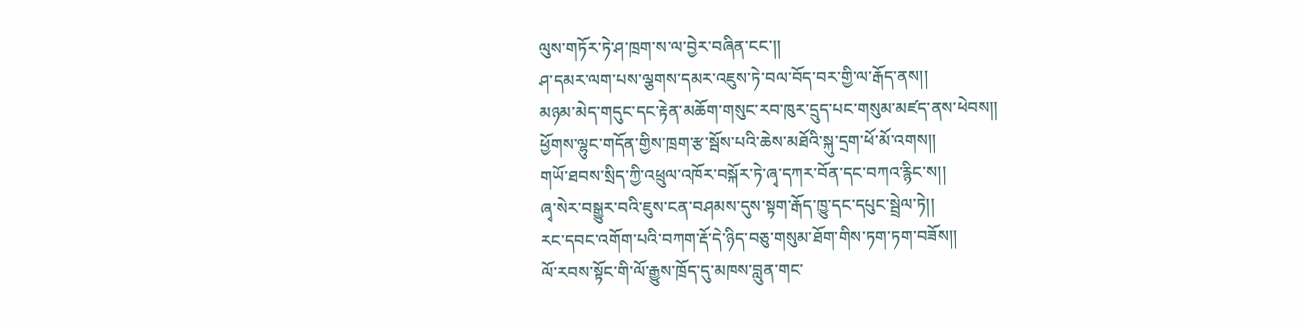ལུས་གཏོར་ཏེ་ཤ་ཁྲག་ས་ལ་བྱེར་བཞིན་ངང་།།
ཤ་དམར་ལག་པས་ལྕགས་དམར་འཇུས་ཏེ་བལ་བོད་བར་གྱི་ལ་རྒོད་ནས།།
མཉམ་མེད་གདུང་དང་རྟེན་མཆོག་གསུང་རབ་ཁུར་དྲུད་པང་གསུམ་མཛད་ནས་ཕེབས།།
ཕྱོགས་ལྷུང་གདོན་གྱིས་ཁྲག་རྩ་སྦོས་པའི་ཆེས་མཐོའི་སྐུ་དྲག་ཕོ་མོ་འགས།།
གཡོ་ཐབས་སྲིད་ཀྱི་འཕྲུལ་འཁོར་བསྐོར་ཏེ་ཞྭ་དཀར་བོན་དང་བཀའ་རྙིང་ས།།
ཞྭ་སེར་བསྒྱུར་བའི་ཇུས་ངན་བཤམས་དུས་སྟག་རྒོད་ཁྱུ་དང་དཔུང་སྦྲེལ་ཏེ།།
རང་དབང་འགོག་པའི་བཀག་རྡོ་དེ་ཉིད་བཅུ་གསུམ་ཐོག་གིས་ཏག་ཏག་བཟོས།།
ལོ་རབས་སྟོང་གི་ལོ་རྒྱུས་ཁྲོད་དུ་མཁས་བླུན་གང་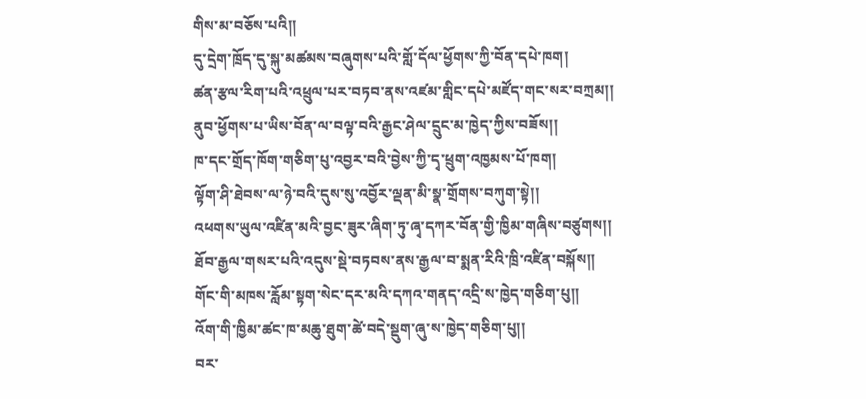གིས་མ་བཅོས་པའི།།
དུ་དྲེག་ཁྲོད་དུ་སྐུ་མཚམས་བཞུགས་པའི་གློ་དོལ་ཕྱོགས་ཀྱི་བོན་དཔེ་ཁག།
ཚན་རྩལ་རིག་པའི་འཕྲུལ་པར་བཏབ་ནས་འཛམ་གླིང་དཔེ་མཛོད་གང་སར་བཀྲམ།།
ནུབ་ཕྱོགས་པ་ཡིས་བོན་ལ་བལྟ་བའི་རྒྱང་ཤེལ་དྲུང་མ་ཁྱེད་ཀྱིས་བཟོས།།
ཁ་དང་གྲོད་ཁོག་གཅིག་པུ་འབྱར་བའི་བྱེས་ཀྱི་དྭ་ཕྲུག་འཁྱམས་པོ་ཁག།
ལྟོག་ཤི་ཐེབས་ལ་ཉེ་བའི་དུས་སུ་འབྱོར་ལྡན་མི་སྣ་གྲོགས་བཀུག་སྟེ།།
འཕགས་ཡུལ་འཛིན་མའི་བྱང་ཟུར་ཞིག་ཏུ་ཞྭ་དཀར་བོན་གྱི་ཁྱིམ་གཞིས་བཙུགས།།
ཐོབ་རྒྱལ་གསར་པའི་འདུས་སྡེ་བཏབས་ནས་རྒྱལ་བ་སྨན་རིའི་ཁྲི་འཛིན་བསྐོས།།
གོང་གི་མཁས་རློམ་སྟག་སེང་དར་མའི་དཀའ་གནད་འདྲི་ས་ཁྱེད་གཅིག་པུ།།
འོག་གི་ཁྱིམ་ཚང་ཁ་མཆུ་ཐུག་ཚེ་བདེ་སྡུག་ཞུ་ས་ཁྱེད་གཅིག་པུ།།
བར་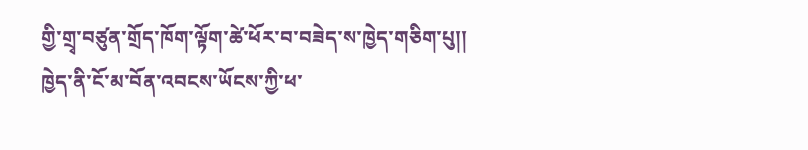གྱི་གྲྭ་བཙུན་གྲོད་ཁོག་ལྟོག་ཚེ་ཕོར་བ་བཟེད་ས་ཁྱེད་གཅིག་པུ།།
ཁྱེད་ནི་ངོ་མ་བོན་འབངས་ཡོངས་ཀྱི་ཕ་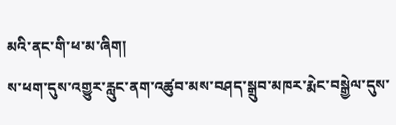མའི་ནང་གི་ཕ་མ་ཞིག།
ས་ཕག་དུས་འགྱུར་རླུང་ནག་འཚུབ་མས་བཤད་སྒྲུབ་མཁར་རྨེང་བསྒྱེལ་དུས་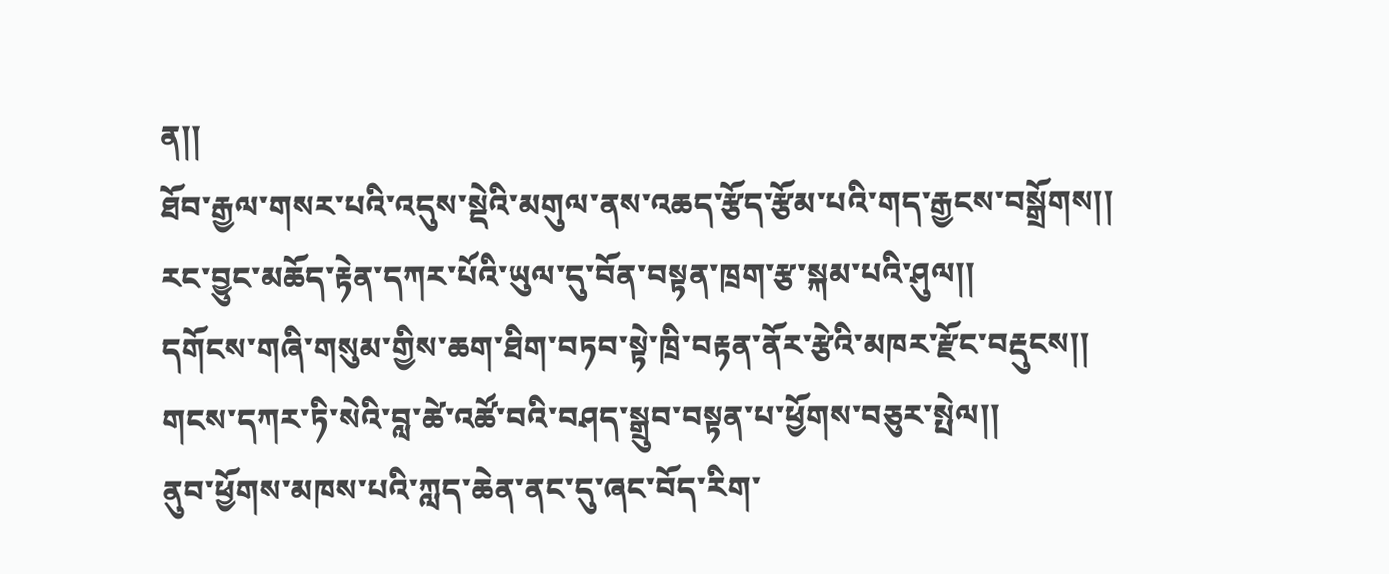ན།།
ཐོབ་རྒྱལ་གསར་པའི་འདུས་སྡེའི་མགུལ་ནས་འཆད་རྩོད་རྩོམ་པའི་གད་རྒྱངས་བསྒྲོགས།།
རང་བྱུང་མཆོད་རྟེན་དཀར་པོའི་ཡུལ་དུ་བོན་བསྟན་ཁྲག་རྩ་སྐམ་པའི་ཤུལ།།
དགོངས་གཞི་གསུམ་གྱིས་ཆག་ཐིག་བཏབ་སྟེ་ཁྲི་བརྟན་ནོར་རྩེའི་མཁར་རྫོང་བརྡུངས།།
གངས་དཀར་ཏི་སེའི་བླ་ཚེ་འཚོ་བའི་བཤད་སྒྲུབ་བསྟན་པ་ཕྱོགས་བཅུར་སྤེལ།།
ནུབ་ཕྱོགས་མཁས་པའི་ཀླད་ཆེན་ནང་དུ་ཞང་བོད་རིག་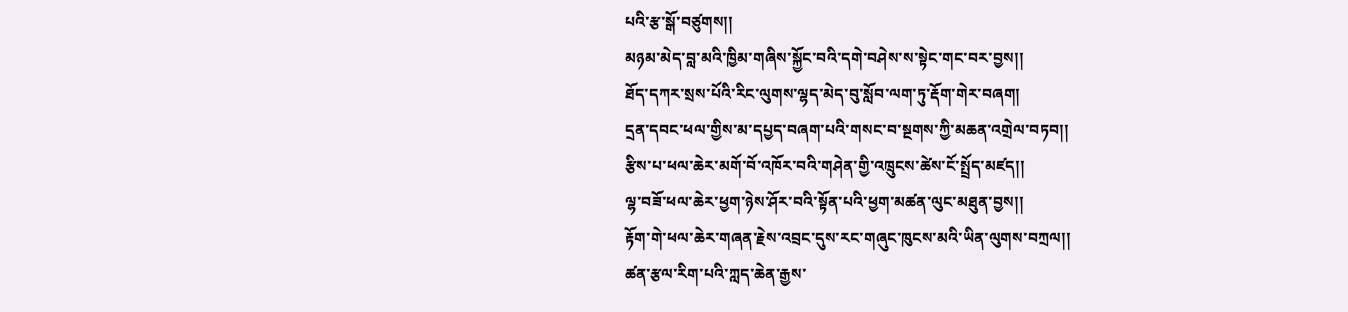པའི་རྩ་སྒོ་བཙུགས།།
མཉམ་མེད་བླ་མའི་ཁྱིམ་གཞིས་སྐྱོང་བའི་དགེ་བཤེས་ས་སྟེང་གང་བར་བྱས།།
ཐོད་དཀར་སྲས་པོའི་རིང་ལུགས་ལྷད་མེད་བུ་སློབ་ལག་ཏུ་རྡོག་གེར་བཞག།
དྲན་དབང་ཕལ་གྱིས་མ་དཔྱད་བཞག་པའི་གསང་བ་སྔགས་ཀྱི་མཆན་འགྲེལ་བཏབ།།
རྩིས་པ་ཕལ་ཆེར་མགོ་བོ་འཁོར་བའི་གཤེན་གྱི་འཁྲུངས་ཚེས་ངོ་སྤྲོད་མཛད།།
ལྷ་བཟོ་ཕལ་ཆེར་ཕྱག་ཉེས་ཤོར་བའི་སྟོན་པའི་ཕྱག་མཚན་ལུང་མཐུན་བྱས།།
རྟོག་གེ་ཕལ་ཆེར་གཞན་རྗེས་འབྲང་དུས་རང་གཞུང་ཁུངས་མའི་ཡིན་ལུགས་བཀྲལ།།
ཚན་རྩལ་རིག་པའི་ཀླད་ཆེན་རྒྱས་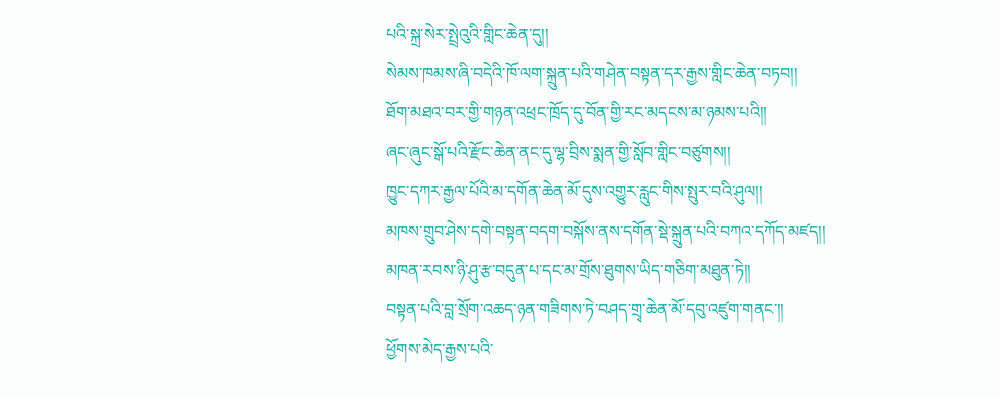པའི་སྐྲ་སེར་སྤྲེའུའི་གླིང་ཆེན་དུ།།
སེམས་ཁམས་ཞི་བདེའི་ཁོ་ལག་སྐྲུན་པའི་གཤེན་བསྟན་དར་རྒྱས་གླིང་ཆེན་བཏབ།།
ཐོག་མཐའ་བར་གྱི་གཉན་འཕྲང་ཁྲོད་དུ་བོན་གྱི་རང་མདངས་མ་ཉམས་པའི།།
ཞང་ཞུང་སྒོ་པའི་རྫོང་ཆེན་ནང་དུ་ལྷ་བྲིས་སྨན་གྱི་སློབ་གླིང་བཙུགས།།
ཁྱུང་དཀར་རྒྱལ་པོའི་མ་དགོན་ཆེན་མོ་དུས་འགྱུར་རླུང་གིས་སྤུར་བའི་ཤུལ།།
མཁས་གྲུབ་ཤེས་དགེ་བསྟན་བདག་བསྐོས་ནས་དགོན་སྡེ་སྐྲུན་པའི་བཀའ་དཀོད་མཛད།།
མཁན་རབས་ཉི་ཤུ་རྩ་བདུན་པ་དང་མ་གྲོས་ཐུགས་ཡིད་གཅིག་མཐུན་ཏེ།།
བསྟན་པའི་བླ་སྲོག་འཆད་ཉན་གཟིགས་ཏེ་བཤད་གྲྭ་ཆེན་མོ་དབུ་འཛུག་གནང་།།
ཕྱོགས་མེད་རྒྱས་པའི་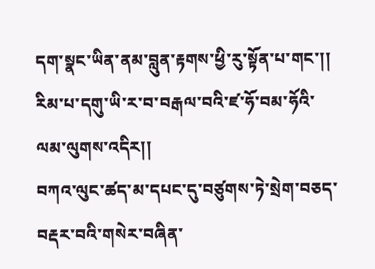དག་སྣང་ཡིན་ནམ་བླུན་རྟགས་ཕྱི་རུ་སྟོན་པ་གང་།།
རིམ་པ་དགུ་ཡི་ར་བ་བརྒལ་བའི་ཛ་ཧོ་བམ་ཧོའི་ལམ་ལུགས་འདིར།།
བཀའ་ལུང་ཚད་མ་དཔང་དུ་བཙུགས་ཏེ་སྲེག་བཅད་བརྡར་བའི་གསེར་བཞིན་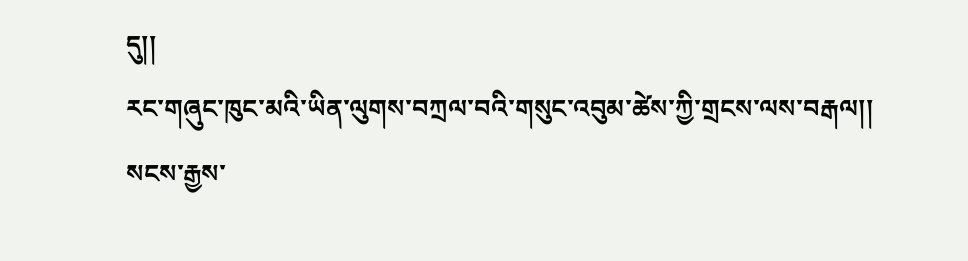དུ།།
རང་གཞུང་ཁུང་མའི་ཡིན་ལུགས་བཀྲལ་བའི་གསུང་འབུམ་ཚེས་ཀྱི་གྲངས་ལས་བརྒལ།།
སངས་རྒྱས་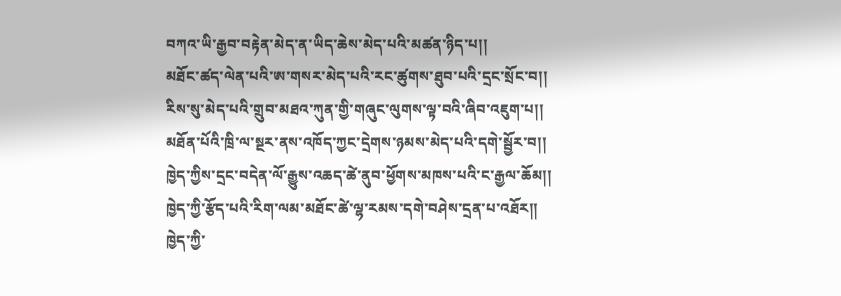བཀའ་ཡི་རྒྱབ་བརྟེན་མེད་ན་ཡིད་ཆེས་མེད་པའི་མཚན་ཉིད་པ།།
མཐོང་ཚད་ལེན་པའི་ཨ་གསར་མེད་པའི་རང་ཚུགས་ཐུབ་པའི་དྲང་སྲོང་བ།།
རིས་སུ་མེད་པའི་གྲུབ་མཐའ་ཀུན་གྱི་གཞུང་ལུགས་ལྟ་བའི་ཞིབ་འཇུག་པ།།
མཐོན་པོའི་ཁྲི་ལ་སྔར་ནས་འཁོད་ཀྱང་དྲེགས་ཉམས་མེད་པའི་དགེ་སྦྱོར་བ།།
ཁྱེད་ཀྱིས་དྲང་བདེན་ལོ་རྒྱུས་འཆད་ཚེ་ནུབ་ཕྱོགས་མཁས་པའི་ང་རྒྱལ་ཆོམ།།
ཁྱེད་ཀྱི་རྩོད་པའི་རིག་ལམ་མཐོང་ཚེ་ལྷ་རམས་དགེ་བཤེས་དྲན་པ་འཐོར།།
ཁྱེད་ཀྱི་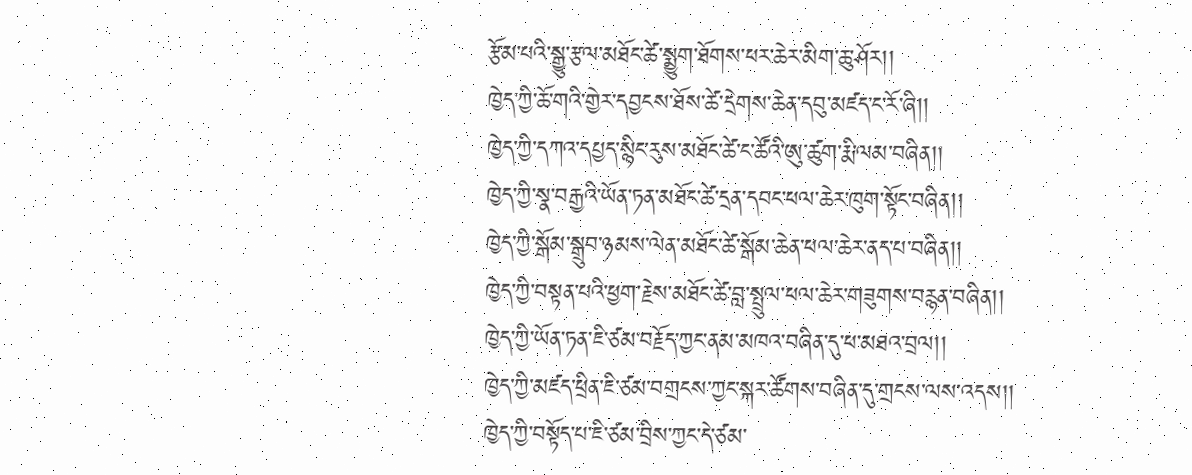རྩོམ་པའི་སྒྱུ་རྩལ་མཐོང་ཚེ་སྨྱུག་ཐོགས་ཕར་ཆེར་མིག་ཆུ་ཤོར།།
ཁྱེད་ཀྱི་ཆོ་གའི་གྱེར་དབྱངས་ཐོས་ཚེ་དྲེགས་ཆེན་དབུ་མཛད་ང་རོ་ཞི།།
ཁྱེད་ཀྱི་དཀའ་དཔྱད་སྙིང་རུས་མཐོང་ཚེ་ང་ཚོའི་ཨུ་ཚུག་རྨི་ལམ་བཞིན།།
ཁྱེད་ཀྱི་སྣ་བརྒྱའི་ཡོན་ཏན་མཐོང་ཚེ་དྲན་དབང་ཕལ་ཆེར་ཁུག་སྟོང་བཞིན།།
ཁྱེད་ཀྱི་སྒོམ་སྒྲུབ་ཉམས་ལེན་མཐོང་ཚེ་སྒོམ་ཆེན་ཕལ་ཆེར་ནད་པ་བཞིན།།
ཁྱེད་ཀྱི་བསྟན་པའི་ཕྱག་རྗེས་མཐོང་ཚེ་བླ་སྤྲུལ་ཕལ་ཆེར་གཟུགས་བརྙན་བཞིན།།
ཁྱེད་ཀྱི་ཡོན་ཏན་ཇི་ཙམ་བརྗོད་ཀྱང་ནམ་མཁའ་བཞིན་དུ་ཕ་མཐའ་བྲལ།།
ཁྱེད་ཀྱི་མཛད་ཕྲིན་ཇི་ཙམ་བགྲངས་ཀྱང་སྐར་ཚོགས་བཞིན་དུ་གྲངས་ལས་འདས།།
ཁྱེད་ཀྱི་བསྟོད་པ་ཇི་ཙམ་བྲིས་ཀྱང་དེ་ཙམ་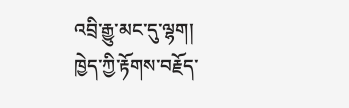འབྲི་རྒྱུ་མང་དུ་ལྷག།
ཁྱེད་ཀྱི་རྟོགས་བརྗོད་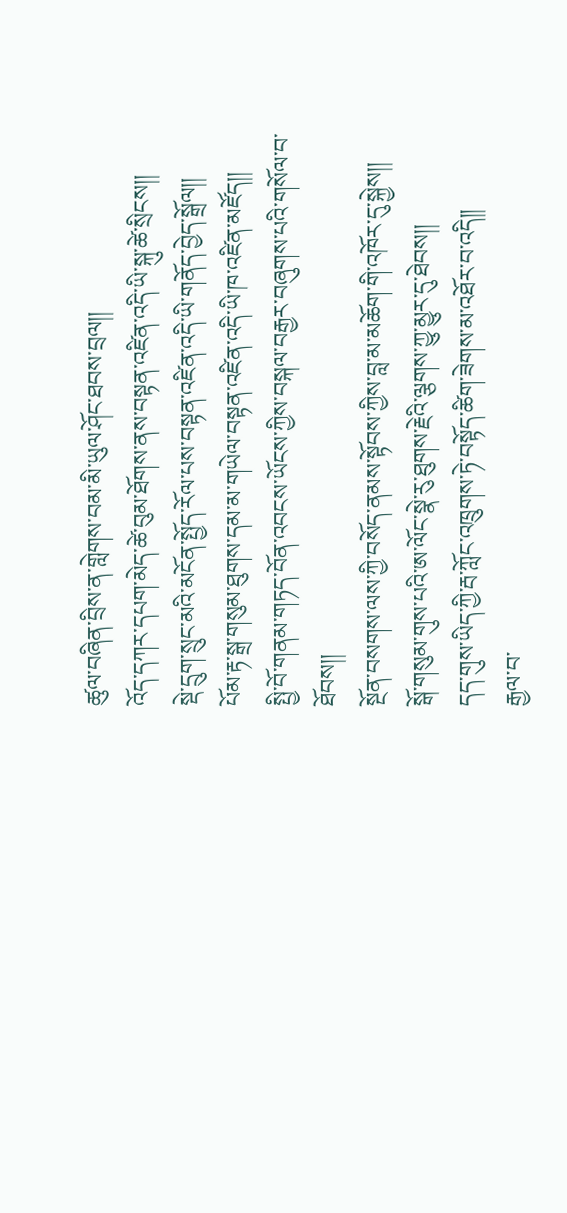ཚུལ་བཞིན་བྲིས་ན་གླེགས་བམ་མི་ཡུལ་ཤོང་ཐབས་བྲལ།།
འོད་དཀར་དཔག་མེད་ཚེ་བུམ་ཐོགས་ནས་བསྟན་འཛིན་འདི་ཡི་སྐུ་ཚེ་སྲིངས།།
སྡེ་དྲུག་སྲུང་མའི་མངོན་སྤྱོད་རོལ་པས་བསྟན་འཛིན་འདི་ཡི་གནོད་བྱེད་སྒྲོལ།།
པོམ་རྟ་སྒྲ་གསུམ་ཐུགས་དམ་མ་གཡེལ་བསྟན་འཛིན་འདི་ཡི་ཁ་འཛིན་མཛོད།།
སྤྱི་བོ་གནམ་གཏད་བོན་འབངས་ཡོངས་ཀྱིས་བསྐལ་བརྒྱར་བཞུགས་པའི་གསོལ་བ་ཐོབས།།
སྔོན་བསགས་ལས་ཀྱི་བསོད་ནམས་སྟོབས་ཀྱིས་བླ་མ་མཆོག་གི་འཁོར་དུ་སྐྱེས།།
སྒོ་གསུམ་གུས་པའི་ཨ་ལོང་སྣེ་རུ་ཐུགས་རྗེའི་ལྕགས་ཀྱུ་མྱུར་དུ་ཐེབས།།
དད་གུས་ཡིད་ཀྱི་རྦ་ཀློང་འཁྲུགས་ཏེ་བསྟོད་ཚིག་ཟེགས་མ་འཐོར་བ་འདི།།
རྒྱལ་བ་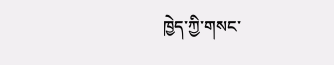ཁྱེད་ཀྱི་གསང་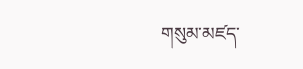གསུམ་མཛད་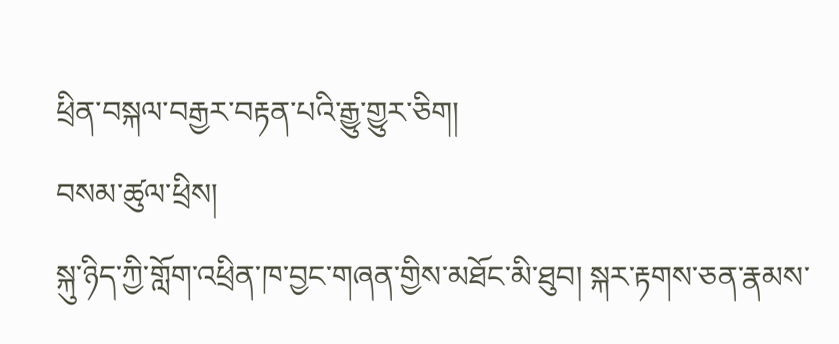ཕྲིན་བསྐལ་བརྒྱར་བརྟན་པའི་རྒྱུ་གྱུར་ཅིག།
བསམ་ཚུལ་ཕྲིས།
སྐུ་ཉིད་ཀྱི་གློག་འཕྲིན་ཁ་བྱང་གཞན་གྱིས་མཐོང་མི་ཐུབ། སྐར་རྟགས་ཅན་རྣམས་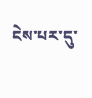ངེས་པར་དུ་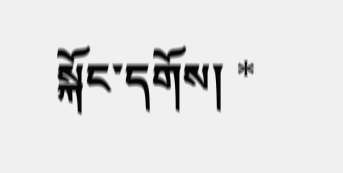སྐོང་དགོས། *